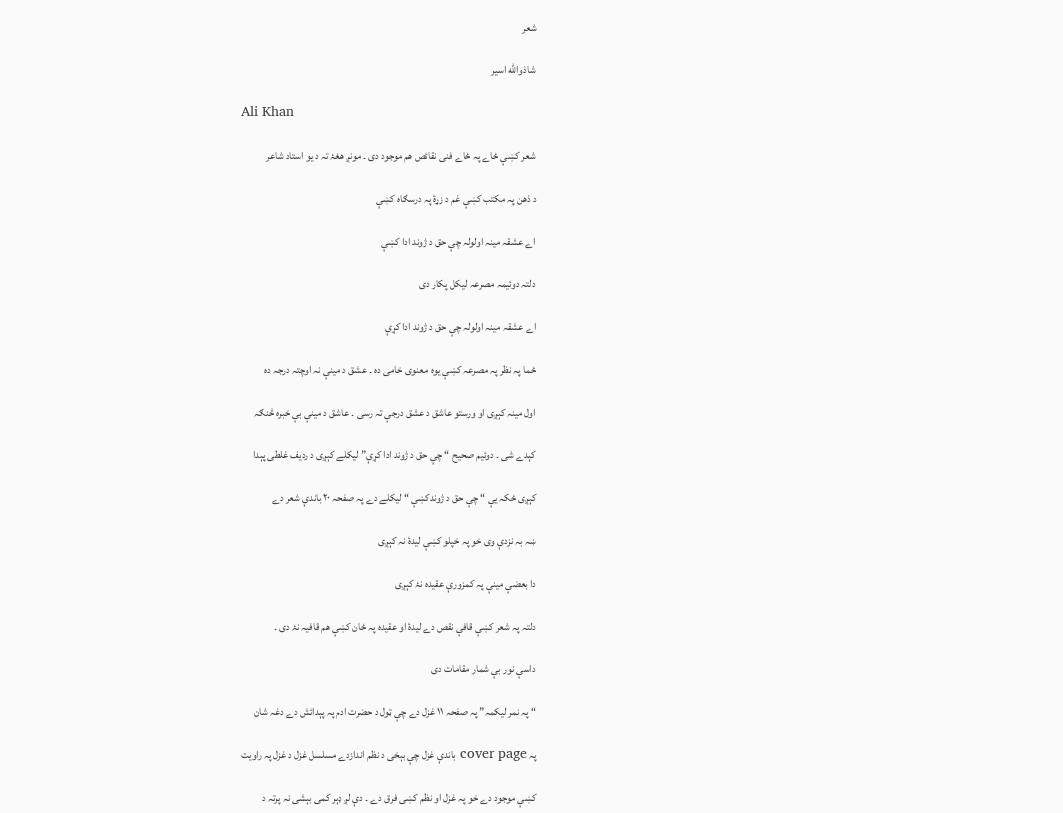شعر

شاذوالله اسیر

Ali Khan

شعر کښې ځاے پہ ځاے فنی نقائص ھم موجود دی ۔ مونږ ھغۂ تہ د یو استاد شاعر

د ذھن پہ مکتب کښې غم د زړۂ پہ درسګاہ کښې

اے عشقہ مینہ اولولہ چې حق د ژوند ادا کښې

دلتہ دوئیمہ مصرعہ لیکل پکار دی

اے عشقہ مینہ اولولہ چې حق د ژوند ادا کړې

ځما پہ نظر پہ مصرعہ کښې یوہ معنوی خامی دہ ۔ عشق د مینې نہ اوچتہ درجہ دہ

اول مینہ کېږی او ورستو عاشق د عشق درجې تہ رسی ۔ عاشق د مینې بې خبرہ څنګہ

کېدے شی ۔ دوئیم صحیح “ چې حق د ژوند ادا کړې” لیکلے کېږی د ردیف غلطی پېدا

کېږی ځکہ یې “ چې حق د ژوندکښې “ لیکلے دے پہ صفحہ ۲۰ باندې شعر دے

ښہ بہ نزدې وی خو پہ خپلو کښې لیدۂ نہ کېږی

دا بعضې مینې پہ کمزورې عقیدہ نۂ کېږی

دلتہ پہ شعر کښې قافې نقص دے لیدۂ او عقیدہ پہ ځان کښې ھم قافیہ نۂ دی ۔

داسې نور بې شمار مقامات دی

“ پہ نمر لیکمہ” پہ صفحہ ۱۱ غزل دے چې ټول د حضرت ادم پہ پېدائش دے دغہ شان

پہ cover page باندې غزل چې بېخی د نظم اندازدے مسلسل غزل د غزل پہ راویت

کښې موجود دے خو پہ غزل او نظم کښی فرق دے ۔ دې لږ ډېر کمی بېشی نہ پرتہ د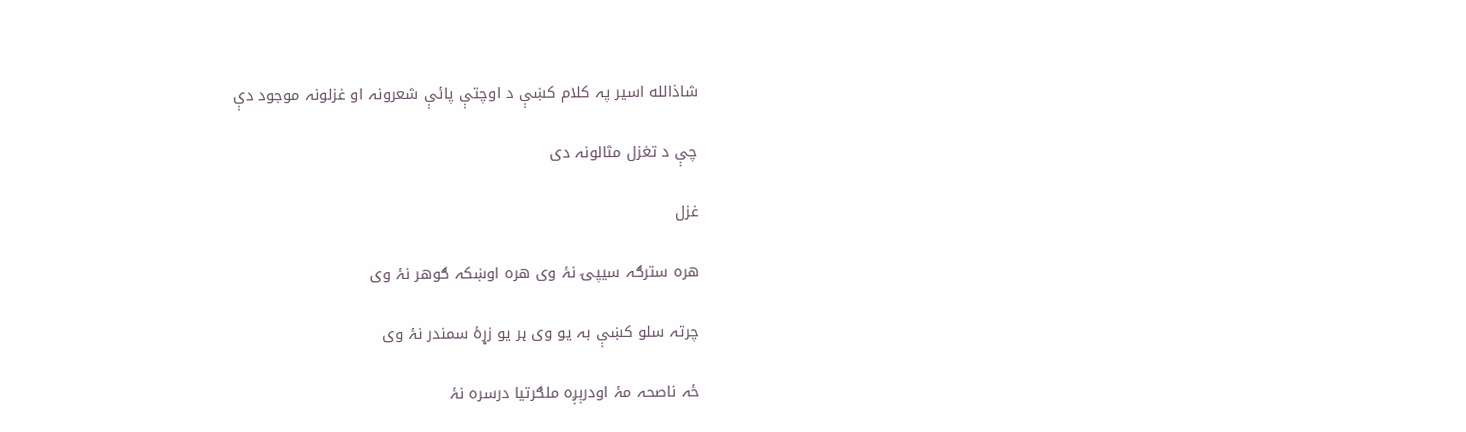شاذالله اسیر پہ کلام کښې د اوچتې پائې شعرونہ او غزلونہ موجود دې

چې د تغزل مثالونہ دی

غزل

ھرہ سترګہ سیپۍ نۂ وی ھرہ اوښکہ ګوھر نۂ وی

چرتہ سلو کښې بہ یو وی ہر یو زړۂ سمندر نۂ وی

ځہ ناصحہ مۂ اودرېږہ ملګرتیا درسرہ نۂ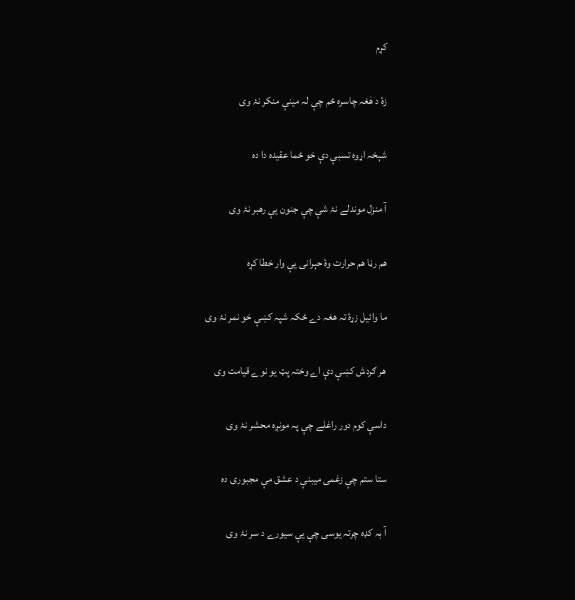کړم

زۂ د ھٰغہ چاسرہ ځم چې لہ مینې منکر نۂ وی

شېخہ اړوہ تسبې دې خو ځما عقیدہ دا دہ

آ منزل موندلے نۂ شې چې جنون یې رھبر نۂ وی

ھم رڼا ھم حرارت وۂ حېرانی یې وار خطا کړہ

ما وائیل زړۂ تہ ھغہ دے ځکہ شپہ کښې خو نمر نۂ وی

ھر ګردش کښې دې اے وختہ پټ یو نوے قیامت وی

داسې کوم دور راغلے چې پہ مونږہ محشر نۂ وی

ستا ستم چې زغمی میبنې د عشق مې مجبوری دہ

آ بہ کډہ چرتہ یوسی چې یې سیورے د سر نۂ وی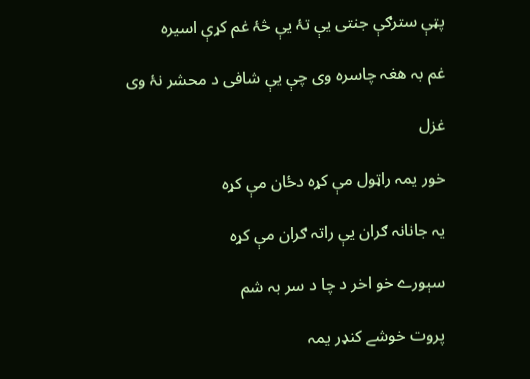پټې سترګې جنتی یې تۂ یې څۂ غم کړې اسیرہ

غم بہ ھغہ چاسرہ وی چې یې شافی د محشر نۂ وی

غزل

خور یمہ راټول مې کړہ دځان مې کړہ

یہ جانانہ ګران یې راتہ ګران مې کړہ

سېورے خو اخر د چا د سر بہ شم

پروت خوشے کنډر یمہ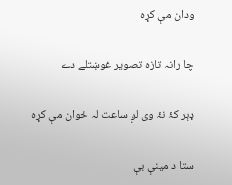ودان مې کړہ

چا رانہ تازہ تصویر غوښتلے دے

ډېر کۂ نۂ وی لږ ساعت لہ ځوان مې کړہ

ستا د مینې بې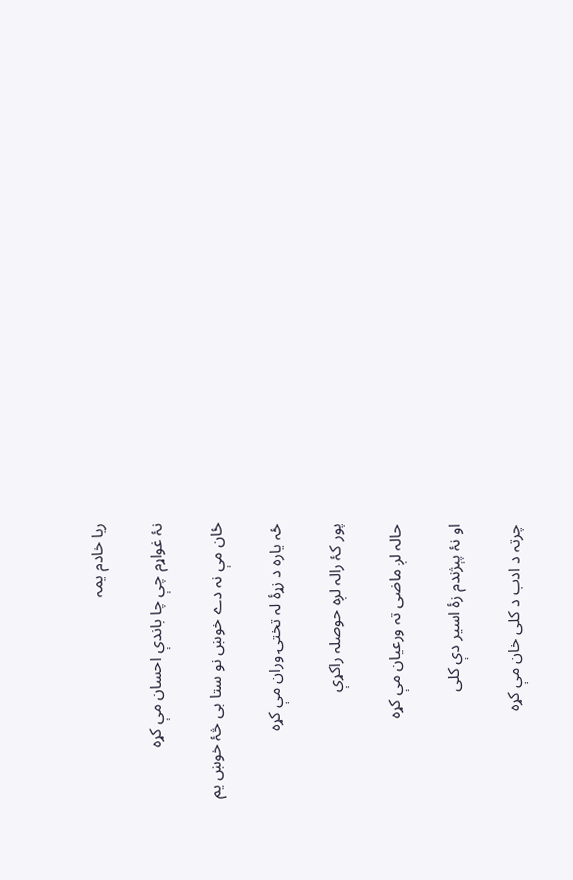ریا خادم یمہ

نۂ غواړم چې چا باندې احسان مې کړہ

ځان مې نہ دے خوښ نو ستا بی څۂ خوښ یم

ځہ یارہ د زړۂ لہ تختۍ وران مې کړہ

پور کۂ رالہ لږہ حوصلہ راکړې

حالہ لږ ماضی تہ ورعیان مې کړہ

او نۂ پېژندم زۂ اسیر دې کلی

چرتہ د ادب د کلی خان مې کړہ